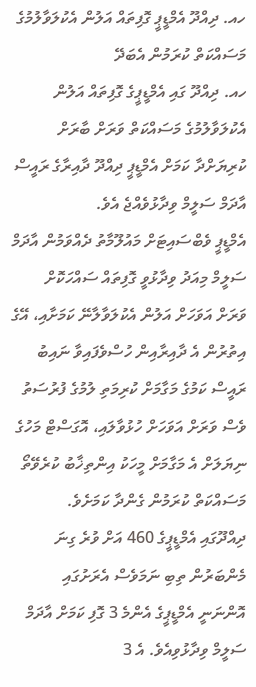ހއ. ދިއްދޫ އެމްޑީޕީ ގޮފިތައް އަލުން އެކުލަވާލުމުގެ މަސައްކަތް ކުރަމުން އެބަދޭ
ހއ. ދިއްދޫ ގައި އެމްޑީޕީގެ ގޮފިތައް އަލުން އެކުލަވާލުމުގެ މަސައްކަތް ވަރަށް ބާރަށް ކުރިޔަށްދާ ކަމަށް އެމްޑީޕީ ދިއްދޫ ދާއިރާގެ ރައީސް އާދަމް ސަލީމް ވިދާޅުވެއްޖެ އެވެ.
އެމްޑީޕީ ވެބްސައިޓަށް މައުލޫމާތު ދެއްވަމުން އާދަމް ސަލީމް މިއަދު ވިދާޅުވީ ގޮފިތައް ސައްހަކޮށް ވަރަށް އަވަހަށް އަލުން އެކުލަވާލާނޭ ކަމަށާއި، އޭގެ އިތުރުން އެ ދާއިރާއިން ހުސްވެފައިވާ ނައިބު ރައީސް ކަމުގެ މަގާމަށް ކުރިމަތި ލުމުގެ ފުރުސަތު ވެސް ވަރަށް އަވަހަށް ހުޅުވާލައި، އޮގަސްޓް މަހުގެ ނިޔަލަށް އެ މަގާމަށް މީހަކު އިންތިޚާބު ކުރެވޭތޯ މަސައްކަތް ކުރަމުން ގެންދާ ކަމަށެވެ.
ދިއްދޫގައި އެމްޑީޕީގެ 460 އަށް ވުރެ ގިނަ މެންބަރުން ތިބި ނަމަވެސް އެރަށުގައި އޮންނަނީ އެމްޑީޕީގެ އެންމެ 3 ގޮފި ކަމަށް އާދަމް ސަލީމް ވިދާޅުވިއެވެ. އެ 3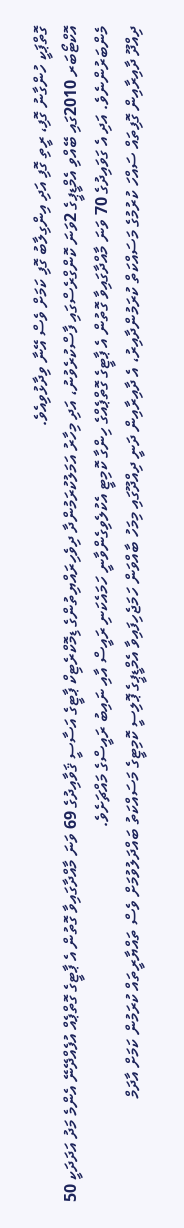ގޮތްޕަކީ ހުންގާނު ގޮފި، ރީތި ގޮފި އަދި އިންގިލާބު ގޮފި ކަމަށް ވެސް އޭނާ ވިދާޅުވިއެވެ.
އޮކްޓޯބަރ 2010ގައި ބޭއްވި އެމްޑީޕީގެ 2ވަނަ ކޮންގްރެސްގައި ފާސްކުރެވުނު، އަދި މިހާރު އަމަލުކުރަމުންދާ ދިވެހިރައްޔިތުންގެ ޑިމޮކްރެޓިކް ޕާޓީގެ އަސާސީ ޤަވާއިދުގެ 69 ވަނަ މާއްދާގައިވާ ގޮތުން އެ ޕާޓީގެ ގޮތްޕެއް އުފެއްދޭނޭ އެންމެ މަދު އަދަދަކީ 50 މެންބަރުންނެވެ. އަދި އެ ގަވައިދުގެ 70 ވަނަ މާއްދާގައިވާ ގޮތުން އެ ޕާޓީގެ ގޮތްޕެއްގެ ހިންގާ ކޮމިޓީ އެކުލެވިގެންވާނީ ހަމައެކަނި ރައީސް އާއި ނައިބު ރައީސްގެ މައްޗަށެވެ.
ދިއްދޫ ދާއިރާއިން ގޮފިތައް ސައްހަ ކުރުމުގެ މަސައްކަތް ކުރަމުންދާއިރު، އެ ދާއިރާއިން ދަނީ ދިއްދޫގައި މިމަހު ބާއްވަން ހަމަޖެހިފައިވާ އެމްޑީޕީގެ ޕޮލިސީ ކޮމިޓީގެ މަސައްކަތު ބައްދަލުވުމަށް ވެސް ތައްޔާރީތައް ކުރަމުން ކަމަށް އާދަމް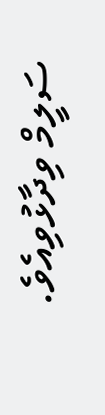ސަލީމް ވިދާޅުވިއެވެ.